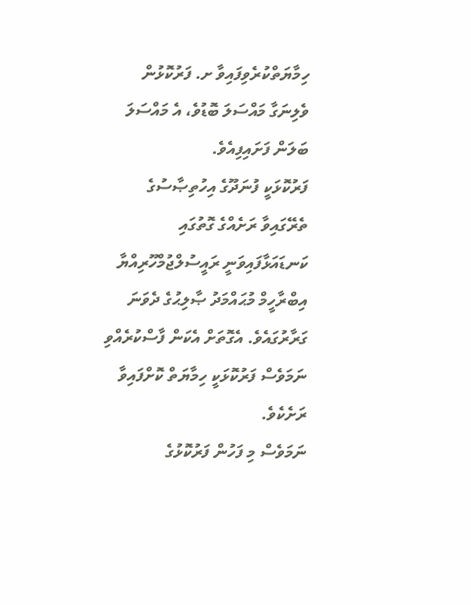ހިމާޔަތްކުރެވިފައިވާ ށ. ފަރުކޮޅުން ވެލިނަގާ މައްސަލަ ބޮޑުވެ، އެ މައްސަލަ ބަލަން ފަށައިފިއެވެ.
ފަރުކޮޅަކީ ފުނަދޫގެ އިހުތިޞާސުގެ ތެރޭގައިވާ ރަށެއްގެ ގޮތުގައި ކަނޑައަޅާފައިވަނީ ރައީސުލްޖުމްހޫރިއްޔާ އިބްރާހީމް މުޙައްމަދު ޞާލިޙުގެ ދެވަނަ ގަރާރުގައެވެ. އެގޮތަށް އެކަން ފާސްކުރެއްވި ނަމަވެސް ފަރުކޮޅަކީ ހިމާޔަތް ކޮށްފައިވާ ރަށެކެވެ.
ނަމަވެސް މި ފަހުން ފަރުކޮޅުގެ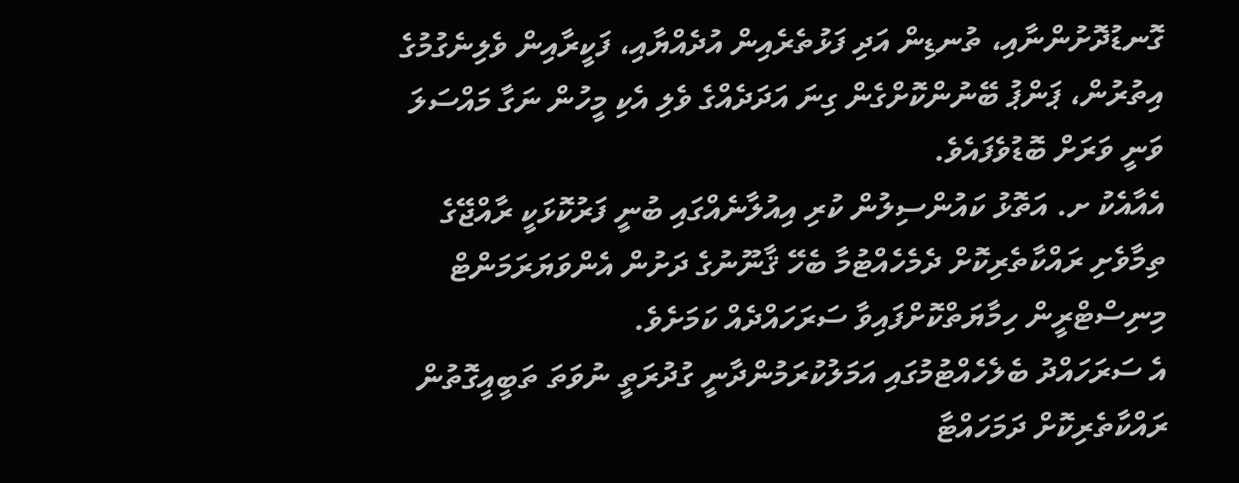ގޮނޑުދޮށުންނާއި، ތުނޑިން އަދި ފަޅުތެރެއިން އުދެއްޔާއި، ފަކީރާއިން ވެލިނެގުމުގެ އިތުރުން، ޕަންޕު ބޭނުންކޮށްގެން ގިނަ އަދަދެއްގެ ވެލި އެކި މީހުން ނަގާ މައްސަލަ ވަނީ ވަރަށް ބޮޑުވެފައެވެ.
އެއާއެކު ށ. އަތޮޅު ކައުންސިލުން ކުރި އިއުލާނެއްގައި ބުނީ ފަރުކޮޅަކީ ރާއްޖޭގެ ތިމާވެށި ރައްކާތެރިކޮށް ދެމެހެއްޓުމާ ބެހޭ ޤާނޫނުގެ ދަށުން އެންވަޔަރަމަންޓް މިނިސްޓްރީން ހިމާޔަތްކޮށްފައިވާ ސަރަހައްދެއް ކަމަށެވެ.
އެ ސަރަހައްދު ބެލެހެއްޓުމުގައި އަމަލުކުރަމުންދާނީ ގުދުރަތީ ނުވަތަ ތަބީއީގޮތުން ރައްކާތެރިކޮށް ދަމަހައްޓާ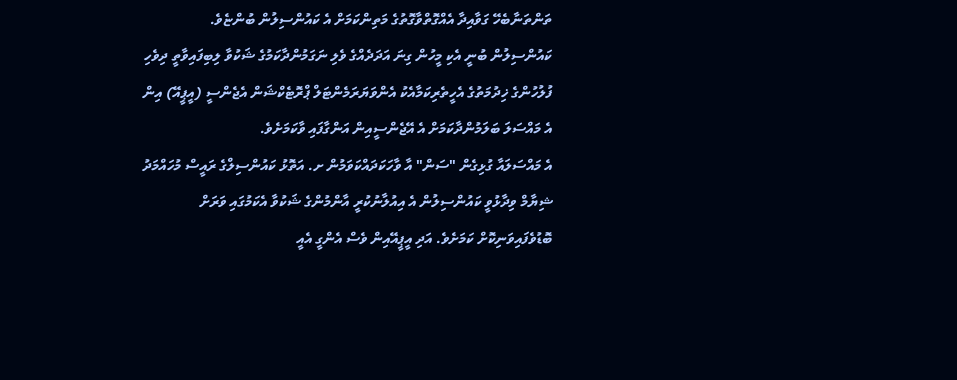ތަންތަނާބެހޭ ގަވާއިދާ އެއްގޮތްވާގޮތުގެ މަތިންކަމަށް އެ ކައުންސިލުން ބުންޏެވެ.
ކައުންސިލުން ބުނީ އެކި މީހުން ގިނަ އަދަދެއްގެ ވެލި ނަގަމުންދާކަމުގެ ޝަކުވާ ލިބިފައިވާތީ ދިވެހި ފުލުހުންގެ ޚިދުމަތުގެ އެހީތެރިކަމާއެކު އެންވަޔަރަމެންޓަލް ޕްރޮޓެކްޝަން އެޖެންސީ (އީޕީއޭ) އިން އެ މައްސަލަ ބަލަމުންދާކަމަށް އެ އޭޖެންސީއިން އަންގާފައި ވާކަމަށެވެ.
އެ މައްސަލައާ ގުޅިގެން "ސަން" އާ ވާހަކަދައްކަވަމުން ށ. އަތޮޅު ކައުންސިލްގެ ރައީސް މުހައްމަދު ޝިޔާމް ވިދާޅުވީ ކައުންސިލުން އެ އިއުލާނުކުރީ އާންމުންގެ ޝަކުވާ އެކަމުގައި ވަރަށް ބޮޑުވެފައިވަނިކޮށް ކަމަށެވެ. އަދި އީޕީއޭއިން ވެސް އެންގީ އެއީ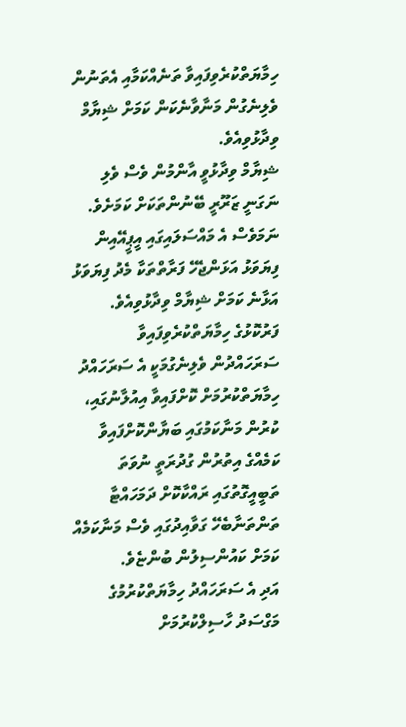ހިމާޔަތްކުރެވިފައިވާ ތަނެއްކަމާއި އެތަނުން ވެލިނެގުން މަނާވާނެކަން ކަމަށް ޝިޔާމް ވިދާޅުވިއެވެ.
ޝިޔާމް ވިދާޅުވީ އާންމުން ވެސް ވެލި ނަގަނީ ޒަރޫރީ ބޭނުންތަކަށް ކަމަށެވެ. ނަމަވެސް އެ މައްސަލައިގައި އީޕީއޭއިން ފިޔަވަޅު އަޅަންޖެހޭ ފަރާތްތަކާ މެދު ފިޔަވަޅު އަޅާނެ ކަމަށް ޝިޔާމް ވިދާޅުވިއެވެ.
ފަރުކޮޅުގެ ހިމާޔަތްކުރެވިފައިވާ ސަރަހައްދުން ވެލިނެގުމަކީ އެ ސަރަހައްދު ހިމާޔަތްކުރުމަށް ކޮށްފައިވާ އިއުލާނުގައި، ކުރުން މަނާކަމުގައި ބަޔާންކޮށްފައިވާ ކަމެއްގެ އިތުރުން ގުދުރަތީ ނުވަތަ ތަބީއީގޮތުގައި ރައްކާކޮށް ދަމަހައްޓާ ތަންތަނާބެހޭ ގަވާއިދުގައި ވެސް މަނާކަމެއް ކަމަށް ކައުންސިލުން ބުންޏެވެ.
އަދި އެ ސަރަހައްދު ހިމާޔަތްކުރުމުގެ މަގްސަދު ހާސިލްކުރުމަށް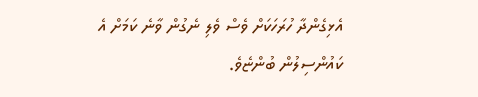އެޅިގެންދާ ހުރަހަކަށް ވެސް ވެލި ނެގުން ވާނެ ކަމަށް އެ ކައުންސިލުން ބުންޏެވެ.